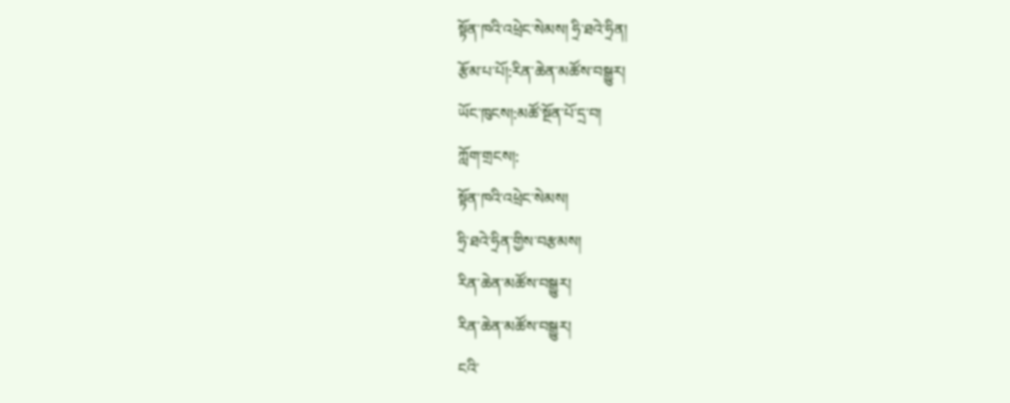སྟོན་ཁའི་འཕྲེང་སེམས། ཧྲི་ཐའེ་ཧྲིན།
རྩོམ་པ་པོ།:རིན་ཆེན་མཚོས་བསྒྱུར།
ཡོང་ཁུངས།:མཚོ་སྔོན་པོ་དྲ་བ།
ཀློག་གྲངས།:
སྟོན་ཁའི་འཕྲེང་སེམས།
ཧྲི་ཐའེ་ཧྲིན་གྱིས་བརྩམས།
རིན་ཆེན་མཚོས་བསྒྱུར།
རིན་ཆེན་མཚོས་བསྒྱུར།
ངའི་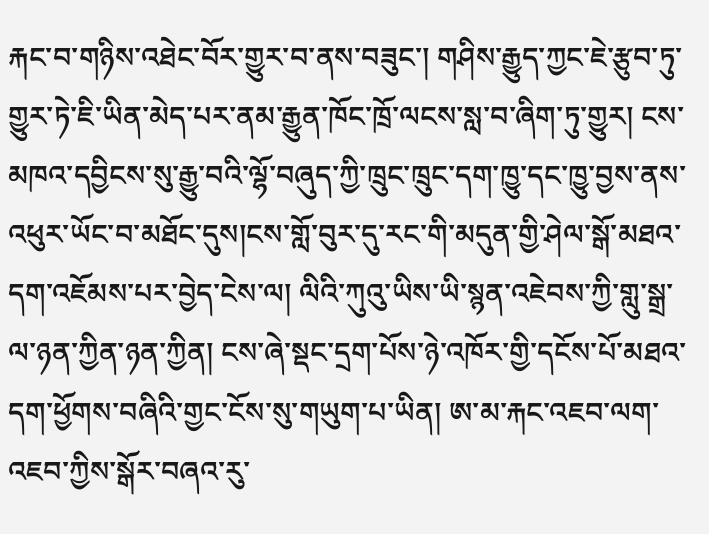རྐང་བ་གཉིས་འཐེང་བོར་གྱུར་བ་ནས་བཟུང་། གཤིས་རྒྱུད་ཀྱང་ཇེ་རྩུབ་ཏུ་གྱུར་ཏེ་ཇི་ཡིན་མེད་པར་ནམ་རྒྱུན་ཁོང་ཁྲོ་ལངས་སླ་བ་ཞིག་ཏུ་གྱུར། ངས་མཁའ་དབྱིངས་སུ་རྒྱུ་བའི་ལྷོ་བཞུད་ཀྱི་ཁྲུང་ཁྲུང་དག་ཁྱུ་དང་ཁྱུ་བྱས་ནས་འཕུར་ཡོང་བ་མཐོང་དུས།ངས་གློ་བུར་དུ་རང་གི་མདུན་གྱི་ཤེལ་སྒོ་མཐའ་དག་འཇོམས་པར་བྱེད་ངེས་ལ། ལིའི་ཀུའུ་ཡིས་ཡི་སྙན་འཇེབས་ཀྱི་གླུ་སྒྲ་ལ་ཉན་ཀྱིན་ཉན་ཀྱིན། ངས་ཞེ་སྡང་དྲག་པོས་ཉེ་འཁོར་གྱི་དངོས་པོ་མཐའ་དག་ཕྱོགས་བཞིའི་གྱང་ངོས་སུ་གཡུག་པ་ཡིན། ཨ་མ་རྐང་འཇབ་ལག་འཇབ་ཀྱིས་སྒོར་བཞའ་རུ་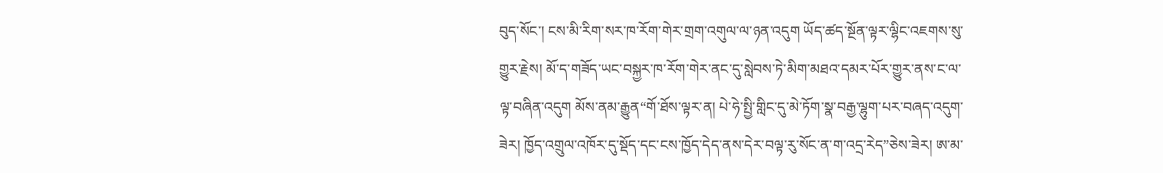བུད་སོང་། ངས་མི་རིག་སར་ཁ་རོག་གེར་གྲག་འགུལ་ལ་ཉན་འདུག ཡོད་ཚད་སྔོན་ལྟར་ལྷིང་འཇགས་སུ་གྱུར་རྗེས། མོ་ད་གཟོད་ཡང་བསྐྱར་ཁ་རོག་གེར་ནང་དུ་སླེབས་ཏེ་མིག་མཐའ་དམར་པོར་གྱུར་ནས་ང་ལ་ལྟ་བཞིན་འདུག མོས་ནམ་རྒྱུན“གོ་ཐོས་ལྟར་ན། པེ་ཧེ་སྤྱི་གླིང་དུ་མེ་ཏོག་སྣ་བརྒྱ་ལྷུག་པར་བཞད་འདུག་ཟེར། ཁྱོད་འགྲུལ་འཁོར་དུ་སྡོད་དང་ངས་ཁྱོད་དེད་ནས་དེར་བལྟ་རུ་སོང་ན་ག་འདྲ་རེད”ཅེས་ཟེར། ཨ་མ་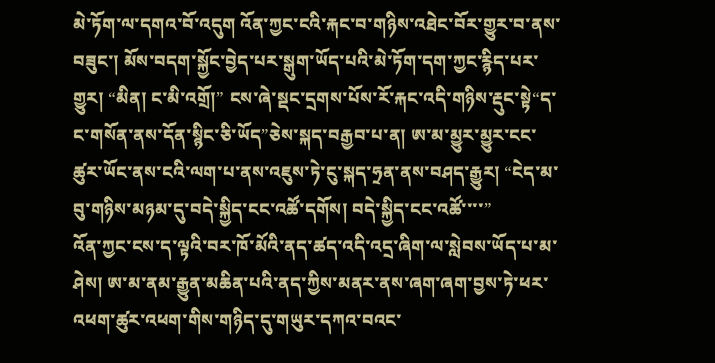མེ་ཏོག་ལ་དགའ་བོ་འདུག འོན་ཀྱང་ངའི་རྐང་བ་གཉིས་འཐེང་བོར་གྱུར་བ་ནས་བཟུང་། མོས་བདག་སྐྱོང་བྱེད་པར་སྒུག་ཡོད་པའི་མེ་ཏོག་དག་ཀྱང་རྙིད་པར་གྱུར། “མིན། ང་མི་འགྲོ།” ངས་ཞེ་སྡང་དྲགས་པོས་རོ་རྐང་འདི་གཉིས་རྡུང་སྟེ“ད་ང་གསོན་ནས་དོན་སྙིང་ཅི་ཡོད”ཅེས་སྐད་བརྒྱབ་པ་ན། ཨ་མ་མྱུར་མྱུར་ངང་ཚུར་ཡོང་ནས་ངའི་ལག་པ་ནས་འཇུས་ཏེ་ངུ་སྐད་ཧྲན་ནས་བཤད་རྒྱུར། “ངེད་མ་བུ་གཉིས་མཉམ་དུ་བདེ་སྐྱིད་ངང་འཚོ་དགོས། བདེ་སྐྱིད་ངང་འཚོ་་་་”
འོན་ཀྱང་ངས་ད་ལྟའི་བར་ཁོ་མོའི་ནད་ཚད་འདི་འདྲ་ཞིག་ལ་སླེབས་ཡོད་པ་མ་ཤེས། ཨ་མ་ནམ་རྒྱུན་མཆིན་པའི་ནད་ཀྱིས་མནར་ནས་ཞག་ཞག་བྱས་ཏེ་ཕར་འཕག་ཚུར་འཕག་གིས་གཉིད་དུ་གཡུར་དཀའ་བའང་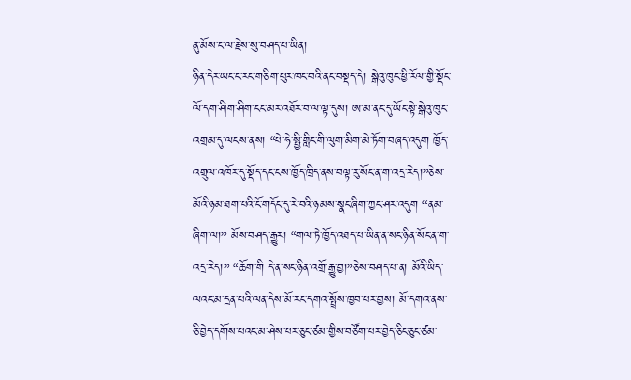ནུ་མོས་ང་ལ་རྗེས་སུ་བཤད་པ་ཡིན།
ཉིན་དེར་ཡང་ང་རང་གཅིག་པུར་ཁང་བའི་ནང་བསྡད་དེ། སྒེའུ་ཁུང་ཕྱི་རོལ་གྱི་སྡོང་ལོ་དག་ཤིག་ཤིག་ངང་མར་འཐོར་བ་ལ་ལྟ་དུས། ཨ་མ་ནང་དུ་ཡོང་སྟེ་སྒེའུ་ཁུང་འགྲམ་དུ་ལངས་ནས། “པེ་ཧེ་སྤྱི་གླིང་གི་ལུག་མིག་མེ་ཏོག་བཞད་འདུག ཁྱོད་འགྲུལ་འཁོར་དུ་སྡོད་དང་ངས་ཁྱོད་ཁྲིད་ནས་བལྟ་རུ་སོང་ན་ག་འདྲ་རེད།”ཅེས་མོའི་ཉམ་ཐག་པའི་ངོ་གདོང་དུ་རེ་བའི་ཉམས་སྣང་ཞིག་ཀྱང་ཤར་འདུག “ནམ་ཞིག་ལ།” མོས་བཤད་རྒྱུར། “གལ་ཏེ་ཁྱོད་འཐད་པ་ཡིན་ན་སང་ཉིན་སོང་ན་ག་འདྲ་རེད།” “ཆོག་གི དེ་ན་སང་ཉིན་འགྲོ་རྒྱུ་བྱ།”ཅེས་བཤད་པ་ན། མོའི་ཡིད་ལའང་མ་དྲན་པའི་ལན་དེས་མོ་རང་དགའ་སྤྲོས་ཁྱབ་པར་བྱས། མོ་དགའ་ནས་ཅི་བྱེད་དགོས་པའང་མ་ཤེས་པར་ཅུང་ཙམ་གྱིས་བཙོག་པར་བྱེད་ཅིང་ཅུང་ཙམ་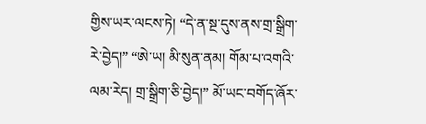གྱིས་ཡར་ལངས་ཏེ། “དེ་ན་སྔ་དུས་ནས་གྲ་སྒྲིག་རེ་བྱེད།” “ཨེ་ཡ། མི་སུན་ནམ། གོམ་པ་འགའི་ལམ་རེད། གྲ་སྒྲིག་ཅི་བྱེད།” མོ་ཡང་བགོད་ཞོར་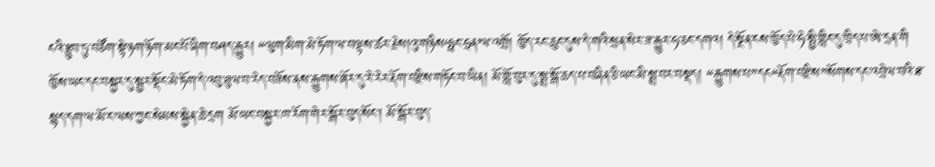ངའི་རྩུབ་ཏུ་བཙོག་སྟེ་ཉག་ཉོག་མང་པོ་ཞིག་བཤད་རྒྱུར། “ལུག་མིག་མེ་ཏོག་ལ་བལྟས་ཚར་རྗེས།འུ་གཉིས‘ཧྥང་ཧྲན’ལ་འགྲོ། ཁྱོད་རང་ཆུང་དུས་དེ་གའི་སྲན་སེར་ཟ་རྒྱུར་ཧ་ཅང་དགའ། དེ་སྔོན་ངས་ཁྱོད་པེ་ཧེ་སྤྱི་གླིང་དུ་ཁྲིད་པ་ཨེ་དྲན་གི ཁྱོས་ཡང་དང་བསྐྱར་དུ་སྦྱར་སྡོང་མེ་ཏོག་དེ་འབུ་ཐུལ་བ་རེད་བཟོས་ནས་རྒྱུགས་ཞོར་དུ་རེ་རེར་རྡོག་བརྫིས་གཏོང་བ་ཡིན། མོ་གློ་བུར་དུ་སྨྲ་སྒོ་ཆད་པ་བཞིན་ཅི་ཡང་མི་སྨྲ་བར་བསྡད། “རྒྱུགས་པ”དང“རྡོག་བརྫིས”སོགས་དང་འབྲེལ་བའི་ཐ་སྙད་དག་ལ་མོ་ང་ལས་ཀྱང་སེམས་སྐྱེན་ཆེ་དྲག མོ་ཡང་བསྐྱར་ཁ་རོག་གེར་སྒོར་བུད་སོང་། མོ་སྒོར་བུད་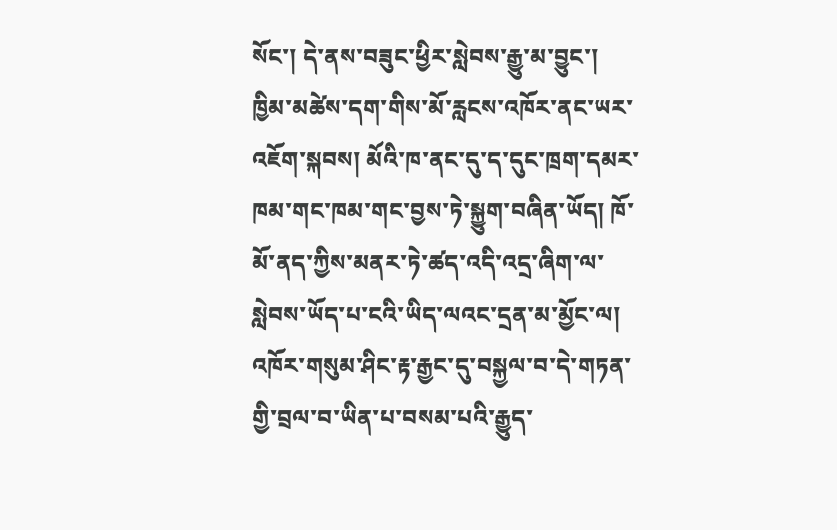སོང་། དེ་ནས་བཟུང་ཕྱིར་སླེབས་རྒྱུ་མ་བྱུང་།
ཁྱིམ་མཚེས་དག་གིས་མོ་རླངས་འཁོར་ནང་ཡར་འཇོག་སྐབས། མོའི་ཁ་ནང་དུ་ད་དུང་ཁྲག་དམར་ཁམ་གང་ཁམ་གང་བྱས་ཏེ་སྐྱུག་བཞིན་ཡོད། ཁོ་མོ་ནད་ཀྱིས་མནར་ཏེ་ཚད་འདི་འདྲ་ཞིག་ལ་སླེབས་ཡོད་པ་ངའི་ཡིད་ལའང་དྲན་མ་མྱོང་ལ། འཁོར་གསུམ་ཤིང་རྟ་རྒྱང་དུ་བསྐྱལ་བ་དེ་གཏན་གྱི་བྲལ་བ་ཡིན་པ་བསམ་པའི་རྒྱུད་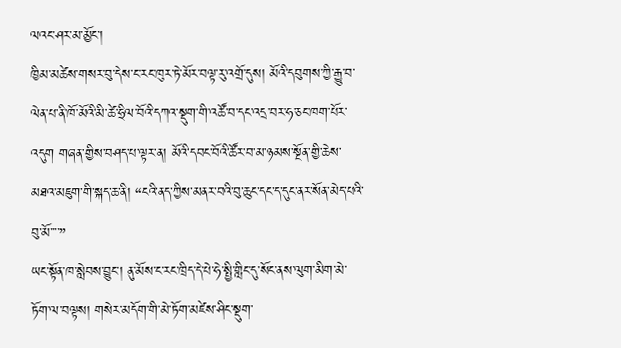ལའང་ཤར་མ་མྱོང་།
ཁྱིམ་མཚེས་གསར་བུ་དེས་ང་རང་ཁུར་ཏེ་མོར་བལྟ་རུ་འགྲོ་དུས། མོའི་དབུགས་ཀྱི་རྒྱུ་བ་ལེན་པ་ནི་ཁོ་མོའི་མི་ཚེ་ཧྲིལ་བོའི་དཀའ་སྡུག་གི་འཚོ་བ་དང་འདྲ་བར་ཧ་ཅང་ཁག་པོར་འདུག གཞན་གྱིས་བཤད་པ་ལྟར་ན། མོའི་དབང་བོའི་ཚོར་བ་མ་ཉམས་སྔོན་གྱི་ཆེས་མཐའ་མཇུག་གི་སྐད་ཆ་ནི། “ངའི་ནད་ཀྱིས་མནར་བའི་བུ་ཆུང་དང་ད་དུང་ནར་སོན་མེད་པའི་བུ་མོ་་་་”
ཡང་སྟོན་ཁ་སླེབས་བྱུང་། ནུ་མོས་ང་རང་ཁྲིད་དེ་པེ་ཧེ་སྤྱི་གླིང་དུ་སོང་ནས་ལུག་མིག་མེ་ཏོག་ལ་བལྟས། གསེར་མདོག་གི་མེ་ཏོག་མཛེས་ཤིང་སྡུག་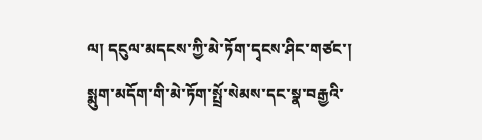ལ། དངུལ་མདངས་ཀྱི་མེ་ཏོག་དྭངས་ཤིང་གཙང་། སྨུག་མདོག་གི་མེ་ཏོག་སྤྲོ་སེམས་དང་སྣ་བརྒྱའི་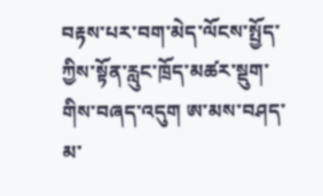བརྟས་པར་བག་མེད་ལོངས་སྤྱོད་ཀྱིས་སྟོན་རླུང་ཁྲོད་མཚར་སྡུག་གིས་བཞད་འདུག ཨ་མས་བཤད་མ་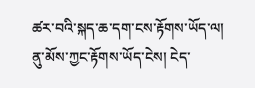ཚར་བའི་སྐད་ཆ་དག་ངས་རྟོགས་ཡོད་ལ། ནུ་མོས་ཀྱང་རྟོགས་ཡོད་ངེས། ངེད་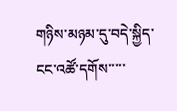གཉིས་མཉམ་དུ་བདེ་སྐྱིད་ངང་འཚོ་དགོས་་་་་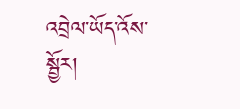འབྲེལ་ཡོད་འོས་སྦྱོར།